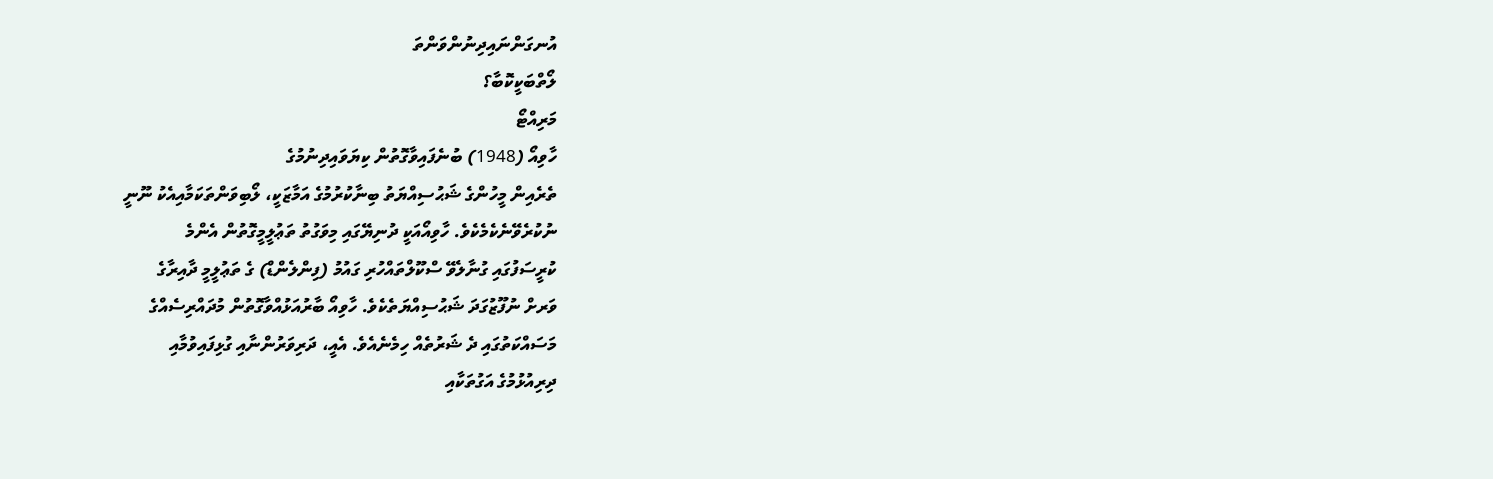އުނގަންނައިދިނުންވަންތަ
ލޯތްބަކީކޮބާ؟
މަރިއްޓޯ
ހާވިއޯ (1948) ބުނެފައިވާގޮތުން ކިޔަވައިދިނުމުގެ
ތެރެއިން މީހުންގެ ޝަޙުސިއްޔަތު ބިނާކުރުމުގެ އަމާޒަކީ، ލޯބިވަންތަކަމާއިއެކު ނޫނީ
ނުކުރެވޭނެކެމެކެވެ. ހާވިއޯއަކީ ދުނިޔޭގައި މިވަގުތު ތަޢުލީމީގޮތުން އެންމެ
ކުރީސަފުގައި ގުނާލެވޭ ސްކޫލްތައްހުރި ގައުމު (ފިންލެންޑް) ގެ ތަޢުލީމީ ދާއިރާގެ
ވަރށް ނުފޫޒުގަދަ ޝަޙުސިއްޔަތެކެވެ. ހާވިއޯ ބާރުއަޅުއްވާގޮތުން މުދައްރިސެއްގެ
މަސައްކަތުގައި ދެ ޝަރުތެއް ހިމެނެއެވެ. އެއީ، ދަރިވަރުންނާއި ގުޅިފައިވުމާއި
ދިރިއުޅުމުގެ އަގުތަކާއި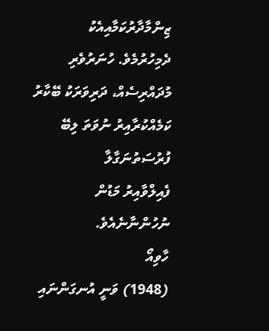ޒިންމާދާރުކަމާއިއެކު ދެމިހުރުމެވެ. ހުނަރުވެރި
މުދައްރިސެއް، ދަރިވަރަކު ބޭކާރު ކަމެއްކުރާއިރު ނުވަތަ ލިބޭ ފުރުސަތުނަގާލާ
ފެއިލްވާއިރު މަޑުން ނުހުންނާނެއެވެ.
ހާވިއޯ
(1948) ވަނީ އުނގަންނައި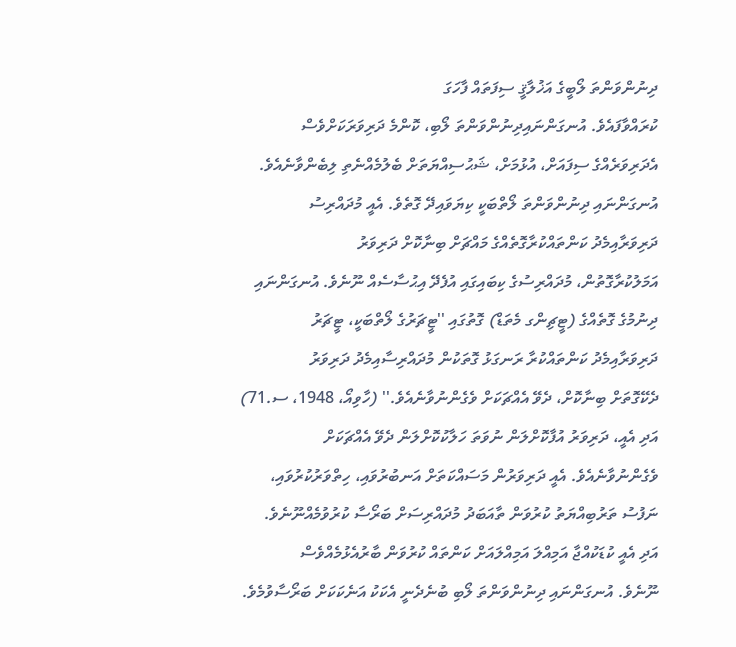ދިނުންވަންތަ ލޯބީގެ އަޚުލާޤީ ސިފަތައް ފާހަގަ
ކުރައްވާފައެވެ. އުނގަންނައިދިނުންވަންތަ ލޯބި، ކޮންމެ ދަރިވަރަކަށްވެސް
އެދަރިވަރެއްގެ ސިފައަށް، އުޅުމަށް، ޝަޙުސިއްޔަތަށް ބެލުމެއްނެތި ލިބެންވާނެއެވެ.
އުނގަންނައި ދިނުންވަންތަ ލޯތްބަކީ ކިޔަވައިދޭ ގޮތެވެ. އެއީ މުދައްރިސު
ދަރިވަރާއިމެދު ކަންތައްކުރާގޮތެއްގެ މައްޗަށް ބިނާކޮށް ދަރިވަރު
އަމަލުކުރާގޮތުން، މުދައްރިސުގެ ކިބައިގައި އުފެދޭ އިޙުސާސެއް ނޫނެވެ. އުނގަންނައި
ދިނުމުގެ ގޮތެއްގެ (ޓީޗިންގ މެތަޑް) ގޮތުގައި ''ޓީޗަރުގެ ލޯތްބަކީ، ޓީޗަރު
ދަރިވަރާއިމެދު ކަންތައްކުރާ ރަނގަޅު ގޮތަކުން މުދައްރިސާއިމެދު ދަރިވަރު
ދެކޭގޮތަށް ބިނާކޮށް، ދެވޭ އެއްޗަކަށް ވެގެންނުވާނެއެވެ.'' (ހާވިއޯ، 1948، ސ.71)
އަދި އެއީ، ދަރިވަރު އުފާކޮށްލަން ނުވަތަ ހަލާކުކޮށްލަން ދެވޭ އެއްޗަކަށް
ވެގެންނުވާނެއެވެ. އެއީ ދަރިވަރުން މަސައްކަތަށް އަނބުރުވައި، ހިތްވަރުކުރުވައި،
ނަފުސު ތަރުބިއްޔަތު ކުރުވަން ތާއަބަދު މުދައްރިސަށް ބަރޯސާ ކުރުވުމެއްނޫނެވެ.
އަދި އެއީ ކުޑަކުއްޖާ އަމިއްލަ އަމިއްލައަށް ކަންތައް ކުރުވަން ބާރުއެޅުމެއްވެސް
ނޫނެވެ. އުނގަންނައި ދިނުންވަންތަ ލޯބި ބުނެދެނީ އެކަކު އަނެކަކަށް ބަރޯސާވުމެވެ.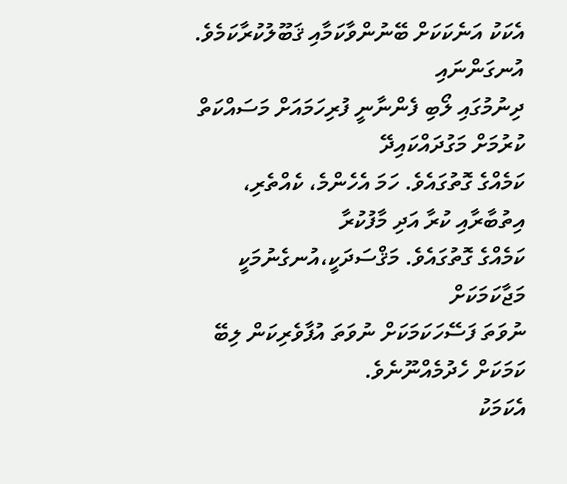އެކަކު އަނެކަކަށް ބޭނުންވާކަމާއި ޤަބޫލުކުރާކަމެވެ.
އުނގަންނައި
ދިނުމުގައި ލޯބި ފެންނާނީ ފުރިހަމައަށް މަސައްކަތް ކުރުމަށް މަގުދައްކައިދޭ
ކަމެއްގެ ގޮތުގައެވެ. ހަމަ އެހެންމެ، ކެއްތެރި، އިތުބާރާއި ކުރާ އަދި މާފުކުރާ
ކަމެއްގެ ގޮތުގައެވެ. މަޤްސަދަކީ،އުނގެނުމަކީ މަޖާކަމަކަށް
ނުވަތަ ފަސޭހަކަމަކަށް ނުވަތަ އުފާވެރިކަން ލިބޭ ކަމަކަށް ހެދުމެއްނޫނެވެ.
އެކަމަކު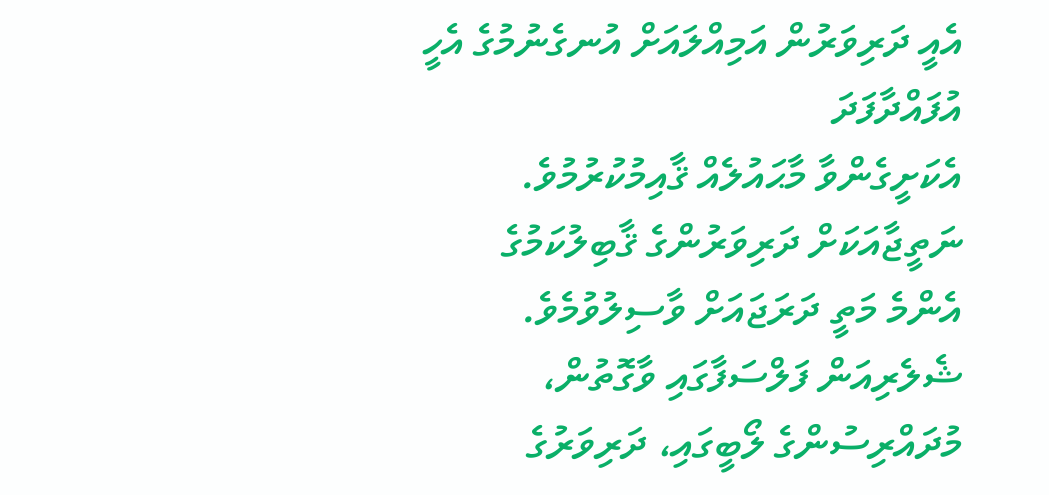އެއީ ދަރިވަރުން އަމިއްލައަށް އުނގެނުމުގެ އެހީ އުފައްދާފަދަ
އެކަށީގެންވާ މާޙައުލެއް ޤާއިމުކުރުމުވެ. ނަތީޖާއަކަށް ދަރިވަރުންގެ ޤާބިލުކަމުގެ
އެންމެ މަތީ ދަރަޖައަށް ވާސިލުވުމެވެ. ޝެލެރިއަން ފަލްސަފާގައި ވާގޮތުން،
މުދައްރިސުންގެ ލޯބީގައި، ދަރިވަރުގެ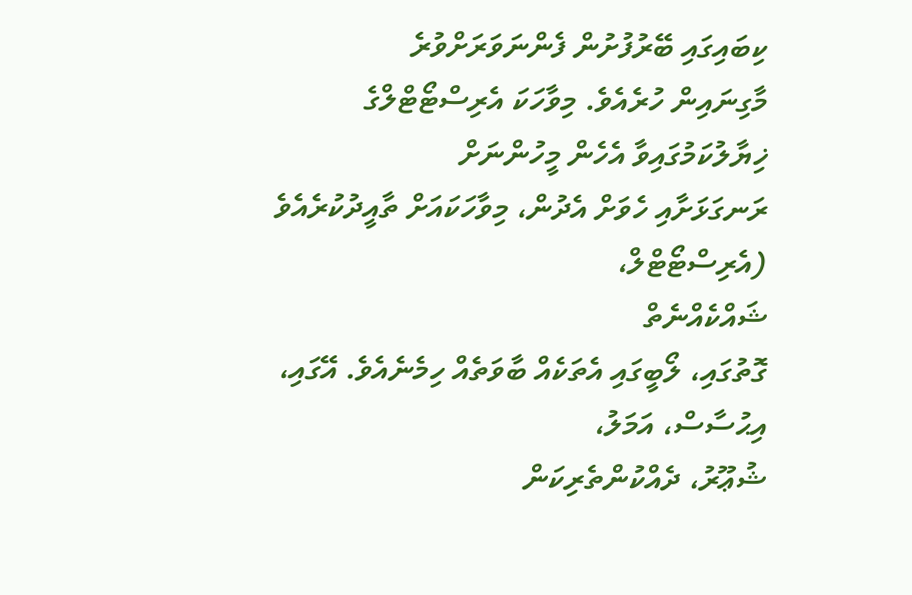ކިބައިގައި ބޭރުފުށުން ފެންނަވަރަށްވުރެ
މާގިނައިން ހުރެއެވެ. މިވާހަކަ އެރިސްޓޯޓްލްގެ ޚިޔާލުކަމުގައިވާ އެހެން މީހުންނަށް
ރަނގަޅަށާއި ހެވަށް އެދުން، މިވާހަކައަށް ތާއީދުކުރެއެވެ (އެރިސްޓޯޓްލް،
ޝައްކެއްނެތް
ގޮތުގައި، ލޯބީގައި އެތަކެއް ބާވަތެއް ހިމެނެއެވެ. އޭގައި، އިޙުސާސް، އަމަލު،
ޝުޢޫރު، ދެއްކުންތެރިކަން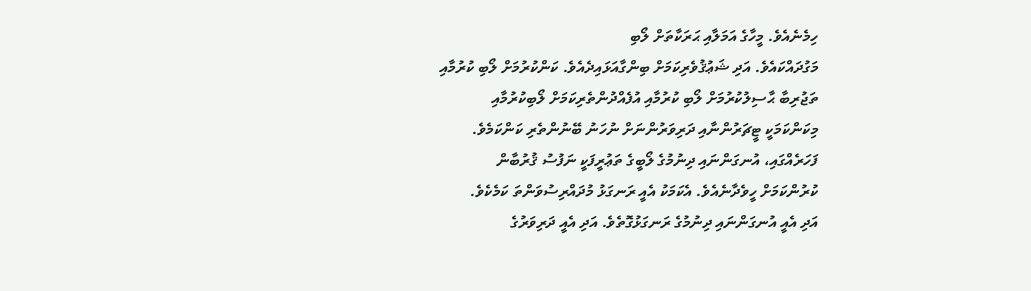ހިމެނެއެވެ. މީހާގެ އަމަލާއި ޙަރަކާތަށް ލޯބި
މަގުދައްކައެވެ. އަދި ޝަޢުޤުވެރިކަމަށް ބިންގާއަޅައިދެއެވެ. ކަންކުރުމަށް ލޯބި ކުރުމާއި
ތަޖުރިބާ ޙާސިލުކުރުމަށް ލޯބި ކުރުމާއި އުފެއްދުންތެރިކަމަށް ލޯބިކުރުމާއި
މިކަންކަމަކީ ޓީޗަރުންނާއި ދަރިވަރުންނަށް ނުހަނު ބޭނުންތެރި ކަންކަމެވެ.
ފަހަރެއްގައި، އުނގަންނައި ދިނުމުގެ ލޯބީގެ ތަޢުރީފަކީ ނަފުސު ޤުރުބާން
ކުރުންކަމަށް ހީވެދާނެއެވެ. އެކަމަކު އެއީ ރަނގަޅު މުދައްރިސުވަންތަ ކަމެކެވެ.
އަދި އެއީ އުނގަންނައި ދިނުމުގެ ރަނގަޅުގޮތެވެ. އަދި އެއީ ދަރިވަރުގެ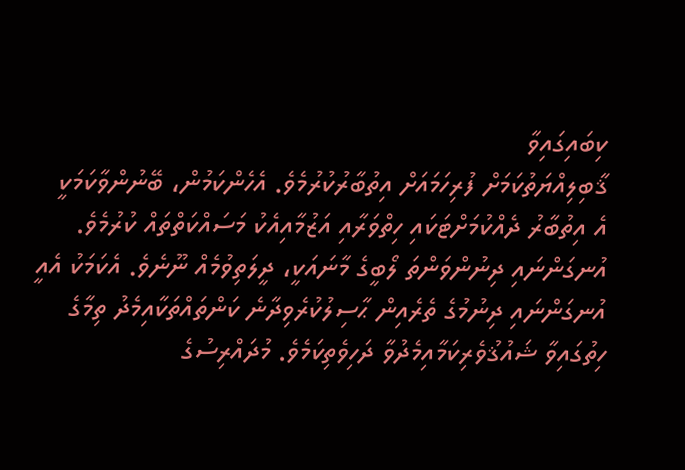ކިބައިގައިވާ
ޤާބިލިއްޔަތުކަމަށް ފުރިހަމައަށް އިތުބާރުކުރުމެވެ. އެހެންކަމުން، ބޭނުންވާކަމަކީ
އެ އިތުބާރު ދެއްކުމަށްޓަކައި ހިތްވަރާއި އަޒުމާއިއެކު މަސައްކަތްތައް ކުރުމެވެ.
އުނގަންނައި ދިނުންވަންތަ ލޯބީގެ މާނައަކީ، ދީލަތިވުމެއް ނޫނެވެ. އެކަމަކު އެއީ
އުނގަންނައި ދިނުމުގެ ތެރެއިން ޙާސިލުކުރެވިދާނެ ކަންތައްތަކާއިމެދު ތިމާގެ
ހިތުގައިވާ ޝައުޤުވެރިކަމާއިމެދުވާ ދަހިވެތިކަމެވެ. މުދައްރިސުގެ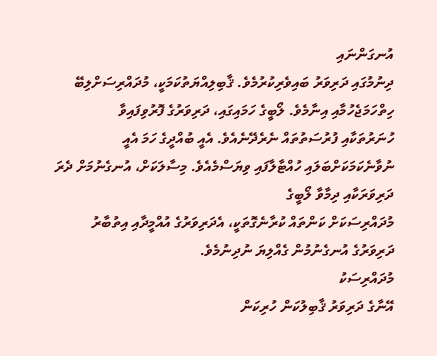އުނގަންނައި
ދިނުމުގައި ދަރިވަރު ބައިވެރިކުރުމެވެ. ޤާބިލިއްޔަތުކަމަކީ، މުދައްރިސަށްލިބޭ
ހިތްހަމަޖެހުމާއި އިނާމެވެ. ލޯބީގެ ހަމައިގައި، ދަރިވަރުގެ ފޮރުވިފައިވާ
ހުނަރުތަކާއި ފުރުސަތުތައް ނެރެދޭނެއެވެ. އެއީ ބުއްދީގެ ހަމަ އެއީ
ނުވާނެކަމަކަށްބަލައި ހުއްޓާލާފައި ވިޔަސްމެއެވެ. މިސާލަކަށް، އުނގެނުމަށް ދެރަ ދަރިވަރަކާއި ދިމާވާ ލޯބީގެ
މުދައްރިސަކަށް ކަންތައް ކުރާނެގޮތަކީ، އެދަރިވަރުގެ އުއްމީދާއި އިތުބާރު
ދަރިވަރުގެ އުނގެނުމުން ގެއްލިޔަ ނުދިނުމެވެ.
މުދައްރިސަކު
އޭނާގެ ދަރިވަރު ޤާބިލުކަން ހުރިކަން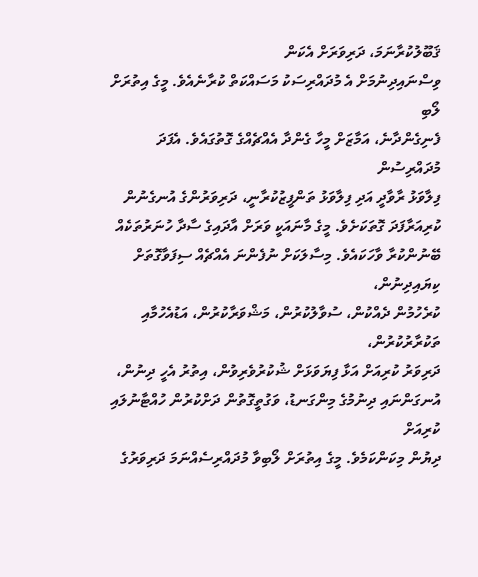ޤަބޫލުކުރާނަމަ، ދަރިވަރަށް އެކަން
ވިސްނައިދިނުމަށް އެ މުދައްރިސަކު މަސައްކަތް ކުރާނެއެވެ. މީގެ އިތުރަށް ލޯބި
ފެނިގެންދާނެ، އަމާޒަށް މީހާ ގެންދާ އެއްޗެއްގެ ގޮތުގައެވެ. އެފަދަ މުދައްރިސުން
ފިލާވަޅު ރާވާދީ އަދި ފިލާވަޅު ތަންފީޒުކުރާނީ، ދަރިވަރުންގެ އުނގެނުން
ކުރިއަރާފަދަ ގޮތަކަށެވެ. މީގެ މާނައަކީ ވަރަށް އާދައިގެ ސާދާ ހުނަރުތަކެއް
ބޭނުންކުރާ ވާހަކައެވެ. މިސާލަކަށް ނުފެންނަ އެއްޗެއް ސިފަވާގޮތަށް ކިޔައިދިނުން،
ކުރެހުމުން ދެއްކުން، ސުވާލުކުރުން، މަޝްވަރާކުރުން، އަޑުއެހުމާއި ތަކުރާރުކުރުން،
ދަރިވަރު ކުރިއަށް އަޅާ ފިޔަވަޅަށް ޝުކުރުވެރިވުން، އިތުރު އެހީ ދިނުން،
އުނގަންނައި ދިނުމުގެ މިންގަނޑު، ވަގުތީގޮތުން ދަށްކުރުން ހުއްޓާނުލައި ކުރިއަށް
ދިޔުން މިކަންކަމެވެ. މީގެ އިތުރަށް ލޯބިވާ މުދައްރިސެއްނަމަ ދަރިވަރުގެ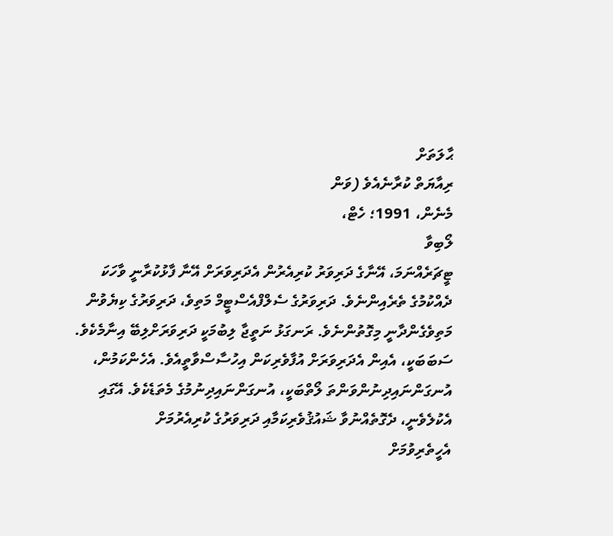ޙާލަތަށް
ރިއާޔަތް ކުރާނެއެވެ (ވަން
މެނެން، 1991؛ ހެޓް،
ލޯބިވާ
ޓީޗަރެއްނަމަ، އޭނާގެ ދަރިވަރު ކުރިއެރުން އެދަރިވަރަށް އޭނާ ފާޅުކުރާނީ ވާހަކަ
ދެއްކުމުގެ ތެރެއިންނެވެ. ދަރިވަރުގެ ސެލްފްއެސްޓީމް މަތިވެ، ދަރިވަރުގެ ކިޔެވުން
މަތިވެގެންދާނީ މިގޮތުންނެވެ. ރަނގަޅު ނަތީޖާ ލިބުމަކީ ދަރިވަރަށްލިބޭ އިނާމެކެވެ.
ސަބަބަކީ، އެއިން އެދަރިވަރަށް އުފާވެރިކަން އިހުސާސްވާތީއެވެ. އެހެންކަމުން،
އުނގަންނައިދިނުންވަންތަ ލޯތްބަކީ، އުނގަންނައިދިނުމުގެ މެތަޑެކެވެ. އޭގައި
އެކުލެވެނީ، ދެގޮތެއްނުވާ ޝައުޤުވެރިކަމާއި ދަރިވަރުގެ ކުރިއެރުމަށް
އެހީތެރިވުމަށް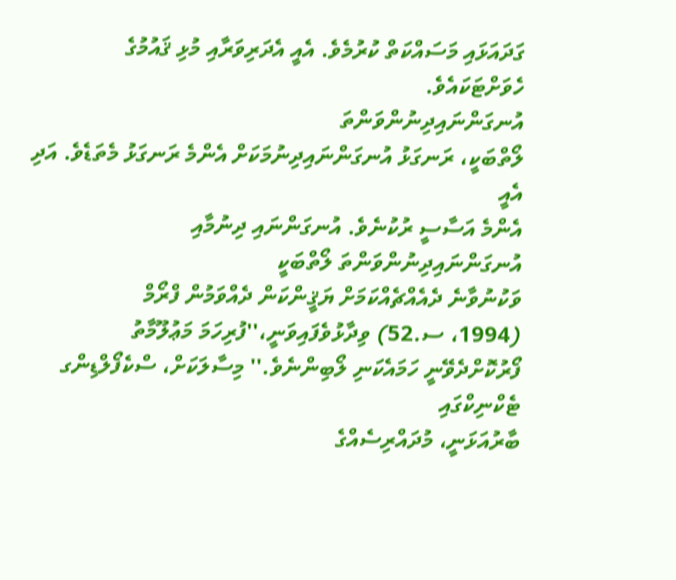ގަދައަޅައި މަސައްކަތް ކުރުމެވެ. އެއީ އެދަރިވަރާއި މުޅި ޤައުމުގެ
ހެވަށްޓަކައެވެ.
އުނގަންނައިދިނުންވަންތަ
ލޯތްބަކީ، ރަނގަޅު އުނގަންނައިދިނުމަކަށް އެންމެ ރަނގަޅު މެތަޑެވެ. އަދި އެއީ
އެންމެ އަސާސީ ރުކުނެވެ. އުނގަންނައި ދިނުމާއި އުނގަންނައިދިނުންވަންތަ ލޯތްބަކީ
ވަކުނުވާނެ ދެއެއްޗެއްކަމަށް ޔަޤީންކަން ދެއްވަމުން ފްރޯމް
(1994، ސ.52) ވިދާޅުވެފައިވަނީ،''ފުރިހަމަ މަޢުލޫމާތު
ފޯރުކޮށްދެވޭނީ ހަމައެކަނި ލޯބިންނެވެ.'' މިސާލަކަށް، ސްކެފޯލްޑިންގ ޓެކްނިކްގައި
ބާރުއަޅަނީ، މުދައްރިސެއްގެ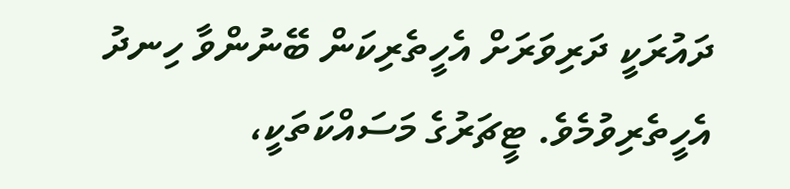ދައުރަކީ ދަރިވަރަށް އެހީތެރިކަން ބޭނުންވާ ހިނދު
އެހީތެރިވުމެވެ. ޓީޗަރުގެ މަސައްކަތަކީ،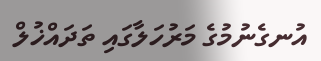އުނގެނުމުގެ މަރުހަލާގައި ތަދައްޚުލް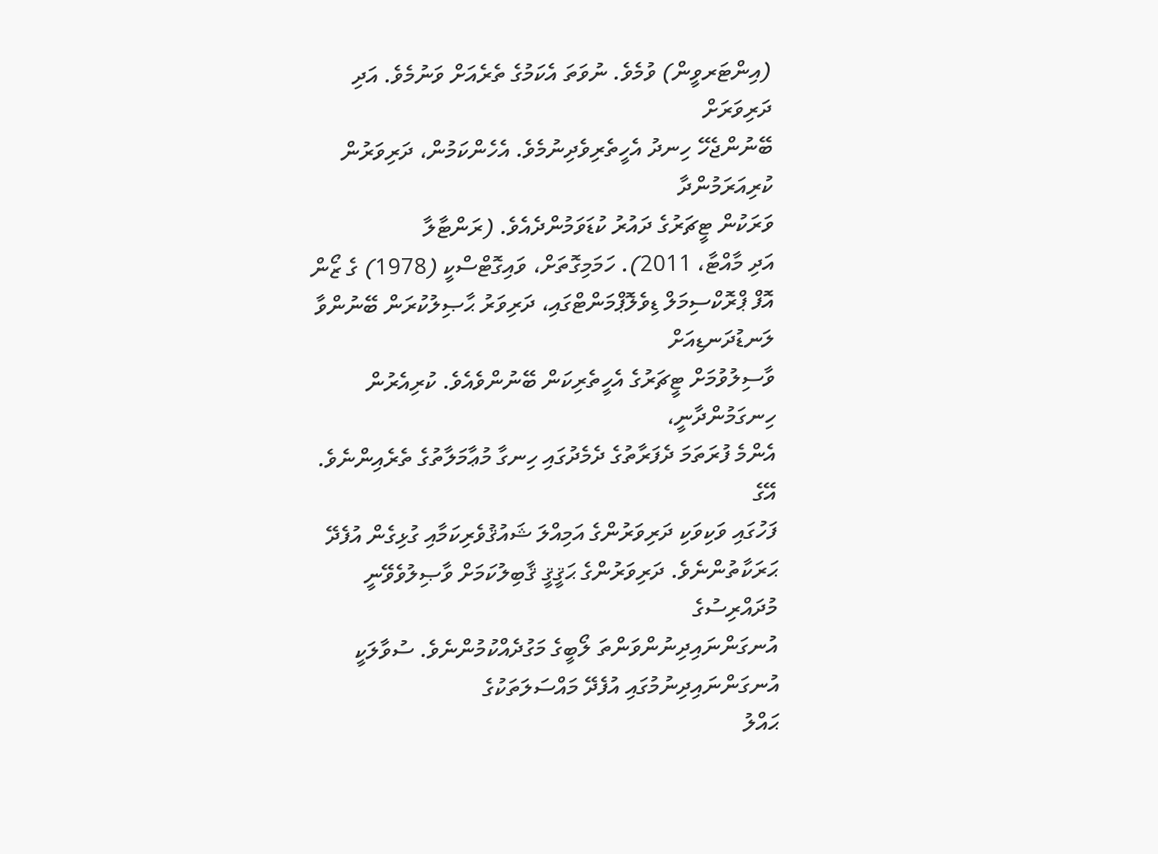(އިންޓަރވީން) ވުމެވެ. ނުވަތަ އެކަމުގެ ތެރެއަށް ވަނުމެވެ. އަދި ދަރިވަރަށް
ބޭނުންޖެހޭ ހިނދު އެހީތެރިވެދިނުމެވެ. އެހެންކަމުން، ދަރިވަރުން ކުރިއަރަމުންދާ
ވަރަކުން ޓީޗަރުގެ ދައުރު ކުޑަވަމުންދެއެވެ. (ރަންޓާލާ
އަދި މާއްޓާ، 2011). ހަމަމިގޮތަށް، ވައިގޮޓްސްކީ (1978) ގެ ޒޯން
އޮފް ޕްރޮކްސިމަލް ޑިވެލޮޕްމަންޓްގައި، ދަރިވަރު ޙާޞިލުކުރަން ބޭނުންވާ ލަނޑުދަނޑިއަށް
ވާސިލުވުމަށް ޓީޗަރުގެ އެހީތެރިކަން ބޭނުންވެއެވެ. ކުރިއެރުން ހިނގަމުންދާނީ،
އެންމެ ފުރަތަމަ ދެފަރާތުގެ ދެމެދުގައި ހިނގާ މުޢާމަލާތުގެ ތެރެއިންނެވެ. އޭގެ
ފަހުގައި ވަކިވަކި ދަރިވަރުންގެ އަމިއްލަ ޝައުޤުވެރިކަމާއި ގުޅިގެން އުފެދޭ
ޙަރަކާތުންނެވެ. ދަރިވަރުންގެ ޙަޤީޤީ ޤާބިލުކަމަށް ވާޞިލުވެވޭނީ މުދައްރިސުގެ
އުނގަންނައިދިނުންވަންތަ ލޯބީގެ މަގުދެއްކުމުންނެވެ. ސުވާލަކީ
އުނގަންނައިދިނުމުގައި އުފެދޭ މައްސަލަތަކުގެ
ޙައްލު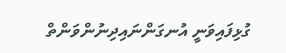ގުޅިފައިވަނީ އުނގަންނައިދިނުންވަންތް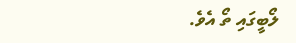ލޯބީގައި ތޯ އެވެ.